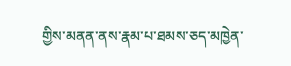གྱིས་མནན་ནས་རྣམ་པ་ཐམས་ཅད་མཁྱེན་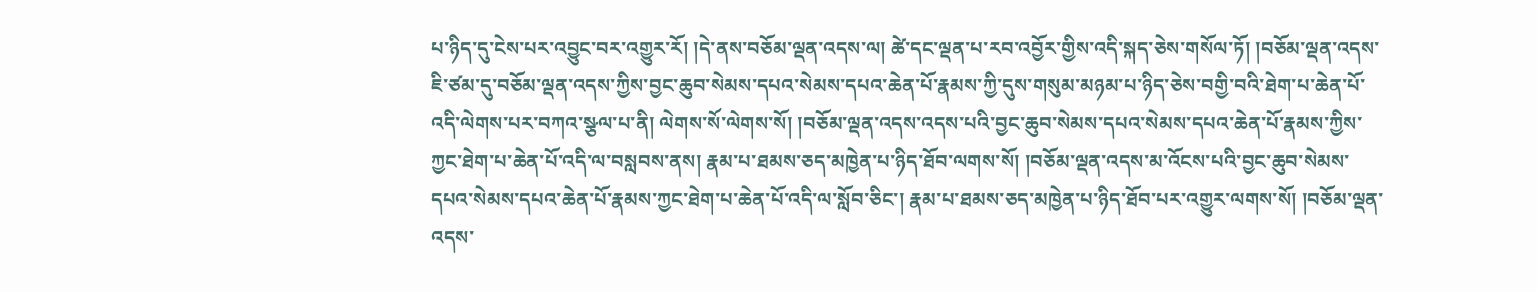པ་ཉིད་དུ་ངེས་པར་འབྱུང་བར་འགྱུར་རོ། །དེ་ནས་བཅོམ་ལྡན་འདས་ལ། ཚེ་དང་ལྡན་པ་རབ་འབྱོར་གྱིས་འདི་སྐད་ཅེས་གསོལ་ཏོ། །བཅོམ་ལྡན་འདས་ཇི་ཙམ་དུ་བཅོམ་ལྡན་འདས་ཀྱིས་བྱང་ཆུབ་སེམས་དཔའ་སེམས་དཔའ་ཆེན་པོ་རྣམས་ཀྱི་དུས་གསུམ་མཉམ་པ་ཉིད་ཅེས་བགྱི་བའི་ཐེག་པ་ཆེན་པོ་འདི་ལེགས་པར་བཀའ་སྩལ་པ་ནི། ལེགས་སོ་ལེགས་སོ། །བཅོམ་ལྡན་འདས་འདས་པའི་བྱང་ཆུབ་སེམས་དཔའ་སེམས་དཔའ་ཆེན་པོ་རྣམས་ཀྱིས་ཀྱང་ཐེག་པ་ཆེན་པོ་འདི་ལ་བསླབས་ནས། རྣམ་པ་ཐམས་ཅད་མཁྱེན་པ་ཉིད་ཐོབ་ལགས་སོ། །བཅོམ་ལྡན་འདས་མ་འོངས་པའི་བྱང་ཆུབ་སེམས་དཔའ་སེམས་དཔའ་ཆེན་པོ་རྣམས་ཀྱང་ཐེག་པ་ཆེན་པོ་འདི་ལ་སློབ་ཅིང་། རྣམ་པ་ཐམས་ཅད་མཁྱེན་པ་ཉིད་ཐོབ་པར་འགྱུར་ལགས་སོ། །བཅོམ་ལྡན་འདས་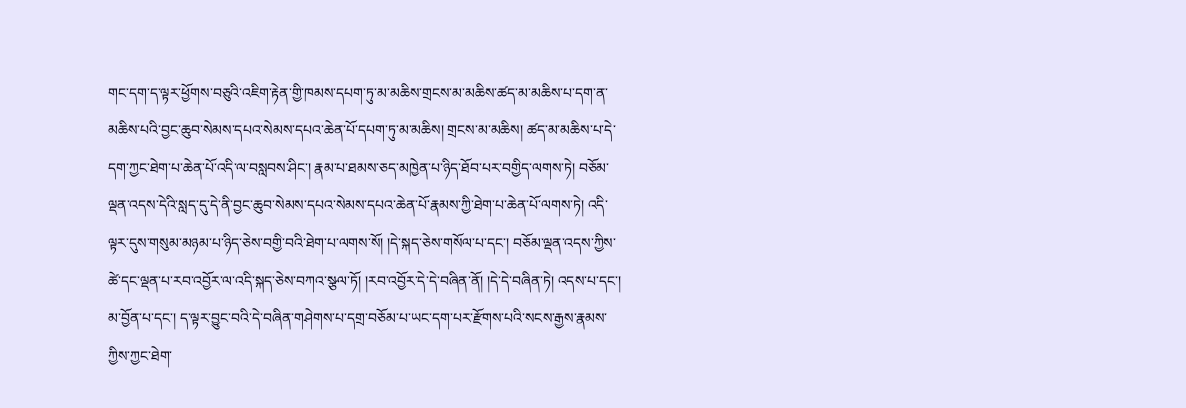གང་དག་ད་ལྟར་ཕྱོགས་བཅུའི་འཇིག་རྟེན་གྱི་ཁམས་དཔག་ཏུ་མ་མཆིས་གྲངས་མ་མཆིས་ཚད་མ་མཆིས་པ་དག་ན་མཆིས་པའི་བྱང་ཆུབ་སེམས་དཔའ་སེམས་དཔའ་ཆེན་པོ་དཔག་ཏུ་མ་མཆིས། གྲངས་མ་མཆིས། ཚད་མ་མཆིས་པ་དེ་དག་ཀྱང་ཐེག་པ་ཆེན་པོ་འདི་ལ་བསླབས་ཤིང་། རྣམ་པ་ཐམས་ཅད་མཁྱེན་པ་ཉིད་ཐོབ་པར་བགྱིད་ལགས་ཏེ། བཅོམ་ལྡན་འདས་དེའི་སླད་དུ་དེ་ནི་བྱང་ཆུབ་སེམས་དཔའ་སེམས་དཔའ་ཆེན་པོ་རྣམས་ཀྱི་ཐེག་པ་ཆེན་པོ་ལགས་ཏེ། འདི་ལྟར་དུས་གསུམ་མཉམ་པ་ཉིད་ཅེས་བགྱི་བའི་ཐེག་པ་ལགས་སོ། །དེ་སྐད་ཅེས་གསོལ་པ་དང་། བཅོམ་ལྡན་འདས་ཀྱིས་ཚེ་དང་ལྡན་པ་རབ་འབྱོར་ལ་འདི་སྐད་ཅེས་བཀའ་སྩལ་ཏོ། །རབ་འབྱོར་དེ་དེ་བཞིན་ནོ། །དེ་དེ་བཞིན་ཏེ། འདས་པ་དང་། མ་བྱོན་པ་དང་། ད་ལྟར་བྱུང་བའི་དེ་བཞིན་གཤེགས་པ་དགྲ་བཅོམ་པ་ཡང་དག་པར་རྫོགས་པའི་སངས་རྒྱས་རྣམས་ཀྱིས་ཀྱང་ཐེག་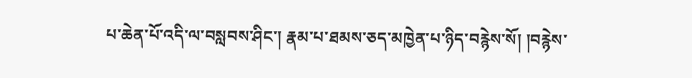པ་ཆེན་པོ་འདི་ལ་བསླབས་ཤིང་། རྣམ་པ་ཐམས་ཅད་མཁྱེན་པ་ཉིད་བརྙེས་སོ། །བརྙེས་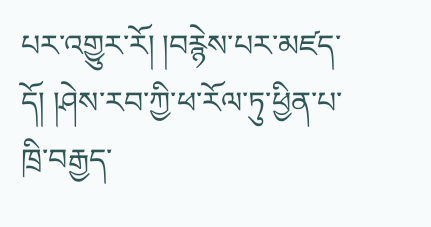པར་འགྱུར་རོ། །བརྙེས་པར་མཛད་དོ། །ཤེས་རབ་ཀྱི་ཕ་རོལ་ཏུ་ཕྱིན་པ་ཁྲི་བརྒྱད་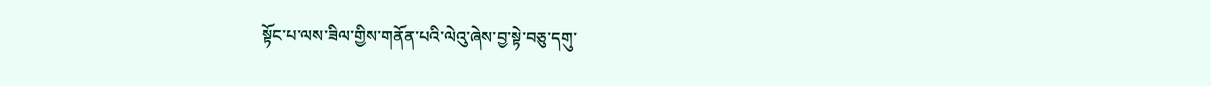སྟོང་པ་ལས་ཟིལ་གྱིས་གནོན་པའི་ལེའུ་ཞེས་བྱ་སྟེ་བཅུ་དགུ་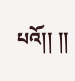པའོ།། །།